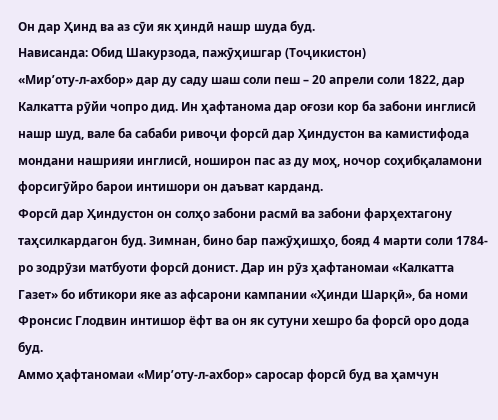Он дар Ҳинд ва аз сӯи як ҳиндӣ нашр шуда буд.
Нависанда: Обид Шакурзода, пажӯҳишгар (Тоҷикистон)
«Мир’оту-л-ахбор» дар ду саду шаш соли пеш – 20 апрели соли 1822, дар Калкатта рӯйи чопро дид. Ин ҳафтанома дар оғози кор ба забони инглисӣ нашр шуд, вале ба сабаби ривоҷи форсӣ дар Ҳиндустон ва камистифода мондани нашрияи инглисӣ, ноширон пас аз ду моҳ, ночор соҳибқаламони форсигӯйро барои интишори он даъват карданд.
Форсӣ дар Ҳиндустон он солҳо забони расмӣ ва забони фарҳехтагону таҳсилкардагон буд. Зимнан, бино бар пажӯҳишҳо, бояд 4 марти соли 1784-ро зодрӯзи матбуоти форсӣ донист. Дар ин рӯз ҳафтаномаи «Калкатта Газет» бо ибтикори яке аз афсарони кампании «Ҳинди Шарқӣ», ба номи Фронсис Глодвин интишор ёфт ва он як сутуни хешро ба форсӣ оро дода буд.
Аммо ҳафтаномаи «Мир’оту-л-ахбор» саросар форсӣ буд ва ҳамчун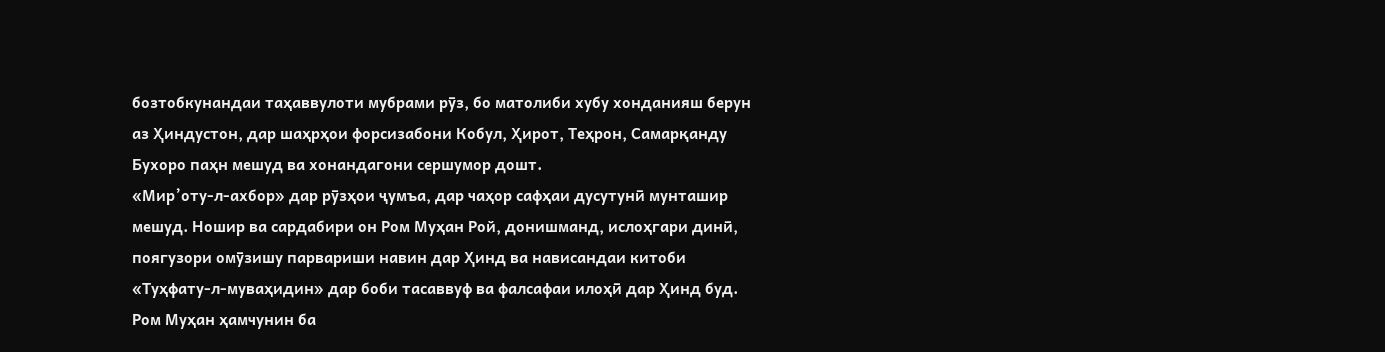бозтобкунандаи таҳаввулоти мубрами рӯз, бо матолиби хубу хонданияш берун аз Ҳиндустон, дар шаҳрҳои форсизабони Кобул, Ҳирот, Теҳрон, Самарқанду Бухоро паҳн мешуд ва хонандагони сершумор дошт.
«Мир’оту-л-ахбор» дар рӯзҳои ҷумъа, дар чаҳор сафҳаи дусутунӣ мунташир мешуд. Ношир ва сардабири он Ром Муҳан Рой, донишманд, ислоҳгари динӣ, поягузори омӯзишу парвариши навин дар Ҳинд ва нависандаи китоби «Туҳфату-л-муваҳидин» дар боби тасаввуф ва фалсафаи илоҳӣ дар Ҳинд буд.
Ром Муҳан ҳамчунин ба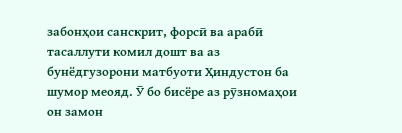забонҳои санскрит, форсӣ ва арабӣ тасаллути комил дошт ва аз бунёдгузорони матбуоти Ҳиндустон ба шумор меояд. Ӯ бо бисёре аз рӯзномаҳои он замон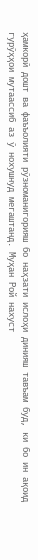ҳамкорӣ дошт ва фаъъолияти рӯзноманигорияш бо наҳзати ислоҳи динияш тавъам буд, ки бо ин ақоид гурӯҳҳои мутаассиб аз ӯ нохушнуд мегаштанд. Муҳан Рой нахуст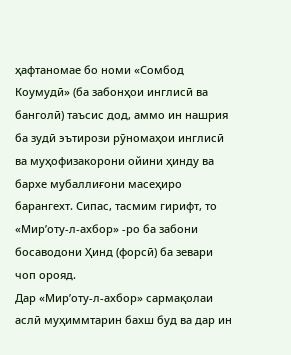ҳафтаномае бо номи «Сомбод Коумудӣ» (ба забонҳои инглисӣ ва банголӣ) таъсис дод, аммо ин нашрия ба зудӣ эътирози рӯномаҳои инглисӣ ва муҳофизакорони ойини ҳинду ва бархе мубаллиғони масеҳиро барангехт. Сипас, тасмим гирифт, то «Мир’оту-л-ахбор» -ро ба забони босаводони Ҳинд (форсӣ) ба зевари чоп орояд.
Дар «Мир’оту-л-ахбор» сармақолаи аслӣ муҳиммтарин бахш буд ва дар ин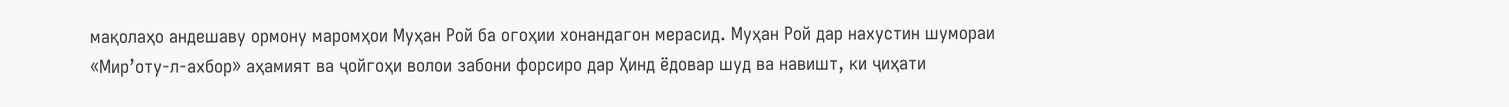мақолаҳо андешаву ормону маромҳои Муҳан Рой ба огоҳии хонандагон мерасид. Муҳан Рой дар нахустин шумораи «Мир’оту-л-ахбор» аҳамият ва ҷойгоҳи волои забони форсиро дар Ҳинд ёдовар шуд ва навишт, ки ҷиҳати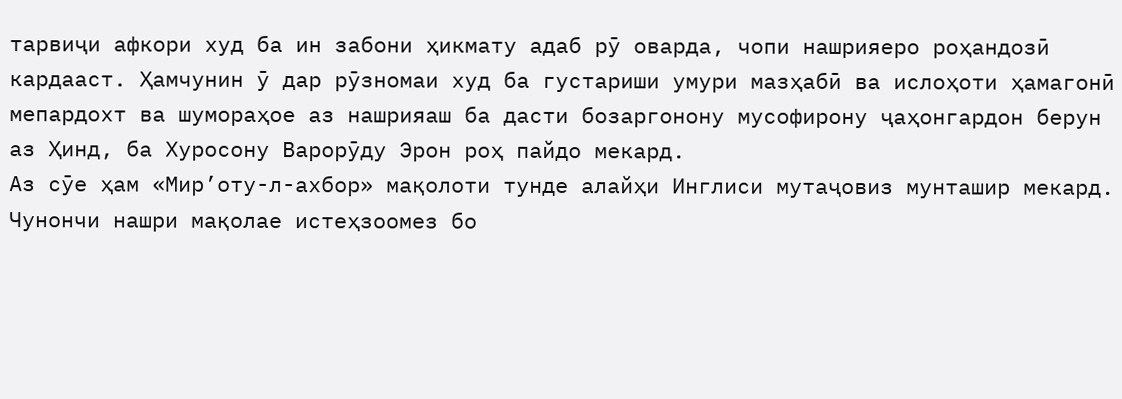тарвиҷи афкори худ ба ин забони ҳикмату адаб рӯ оварда, чопи нашрияеро роҳандозӣ кардааст. Ҳамчунин ӯ дар рӯзномаи худ ба густариши умури мазҳабӣ ва ислоҳоти ҳамагонӣ мепардохт ва шумораҳое аз нашрияаш ба дасти бозаргонону мусофирону ҷаҳонгардон берун аз Ҳинд, ба Хуросону Варорӯду Эрон роҳ пайдо мекард.
Аз сӯе ҳам «Мир’оту-л-ахбор» мақолоти тунде алайҳи Инглиси мутаҷовиз мунташир мекард. Чунончи нашри мақолае истеҳзоомез бо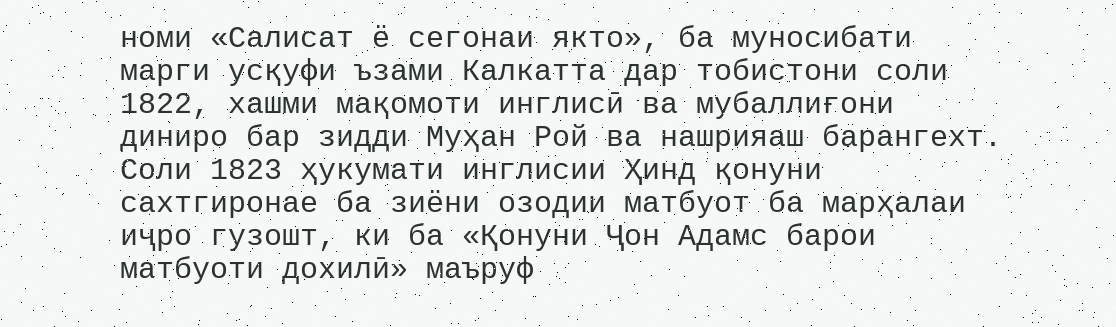номи «Салисат ё сегонаи якто», ба муносибати марги усқуфи ъзами Калкатта дар тобистони соли 1822, хашми мақомоти инглисӣ ва мубаллиғони диниро бар зидди Муҳан Рой ва нашрияаш барангехт.
Соли 1823 ҳукумати инглисии Ҳинд қонуни сахтгиронае ба зиёни озодии матбуот ба марҳалаи иҷро гузошт, ки ба «Қонуни Ҷон Адамс барои матбуоти дохилӣ» маъруф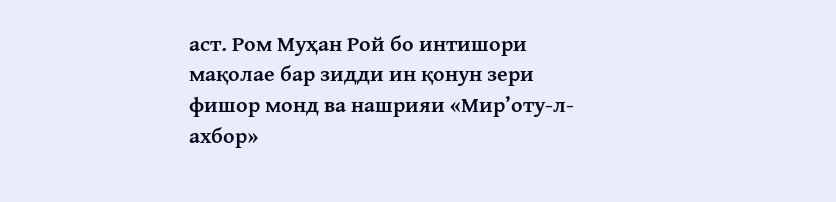аст. Ром Муҳан Рой бо интишори мақолае бар зидди ин қонун зери фишор монд ва нашрияи «Мир’оту-л-ахбор»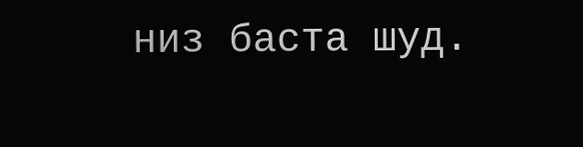низ баста шуд.